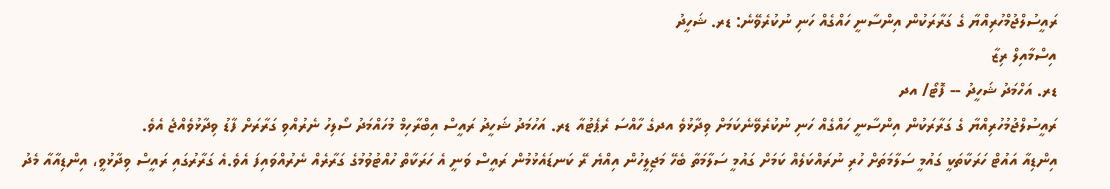ރައީސުލްޖުމްހުރިއްޔާ ގެ ގަރާރަކުން އިންސާނީ ހައްގެއް ހަނި ނުކުރެވޭނެ: ޑރ. ޝަހީދު
އިސްމާއިލް ރިޒާ
ޑރ. އަހްމަދު ޝަހީދު -- ފޮޓޯ/ އދ
ރައީސުލްޖުމުހުރިއްޔާ ގެ ގަރާރަކުން އިންސާނީ ހައްގެއް ހަނި ނުކުރެވޭނެކަމަށް ވިދާޅުވެ އދގެ ހާއްސަ ރެޕެޓުއާ ޑރ. އަހުމަދު ޝަހީދު ރައީސް އިބްރާހިމް މުހައްމަދު ސޯލިހު ނެރުއްވި ގަރާރަށް ފާޑު ވިދާޅުވެއްޖެ އެވެ.
އިންޑިއާ އައުޓް ހަރަކާތަކީ ގައުމީ ސަލާމަތަށް ހުރި ނުރައްކަލެއް ކަމަށް ގައުމީ ސަލާމަތާ ބެހޭ މަޖިލީހުން އިއްޔެ ރޭ ކަނޑައެޅުމުން ރައީސް ވަނީ އެ ހަރަކާތް ހުއްޓުވުމުގެ ގަރާރެއް ނެރުއްވައިފަ އެވެ.އެ ގަރާރުގައި ރައީސް ވިދާޅުވީ، އިންޑިއާއާ މެދު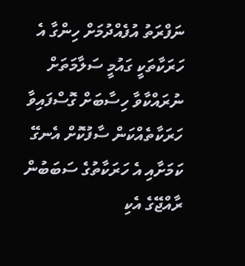ނަފްރަތު އުފެއްދުމަށް ހިންގާ އެ ހަރަކާތަކީ ގައުމީ ސަލާމަތަށް ނުރައްކާވާ ހިސާބަށް ގޮސްފައިވާ ހަރަކާތެއްކަން ސާފުކޮށް އެނގޭ ކަމަށާއި އެ ހަރަކާތުގެ ސަބަބުން ރާއްޖޭގެ އެކި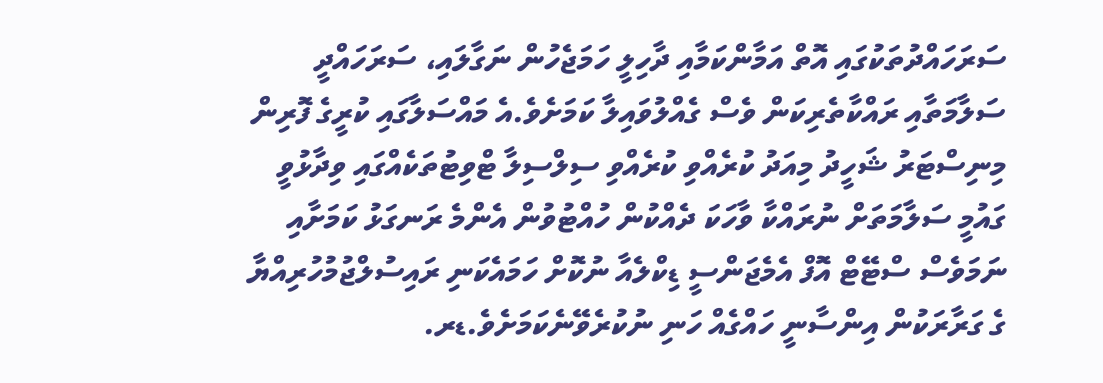ސަރަހައްދުތަކުގައި އޮތް އަމާންކަމާއި ދާހިލީ ހަމަޖެހުން ނަގާލައި، ސަރަހައްދީ ސަލާމަތާއި ރައްކާތެރިކަން ވެސް ގެއްލުވައިލާ ކަމަށެވެ.އެ މައްސަލާގައި ކުރީގެ ފޮރިން މިނިސްޓަރު ޝަހީދު މިއަދު ކުރެއްވި ކުރެއްވި ސިލްސިލާ ޓްވިޓުތަކެއްގައި ވިދާޅުވީ ގައުމީ ސަލާމަތަށް ނުރައްކާ ވާހަކަ ދެއްކުން ހުއްޓުވުން އެންމެ ރަނގަޅު ކަމަށާއި ނަމަވެސް ސްޓޭޓް އޮފް އެމެޖަންސީ ޑިކްލެއާ ނުކޮށް ހަމައެކަނި ރައިސުލްޖުމުހުރިއްޔާ ގެ ގަރާރަކުން އިންސާނީ ހައްގެއް ހަނި ނުކުރެވޭނެކަމަށެވެ.ޑރ.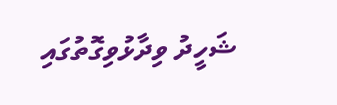ޝަހީދު ވިދާޅުވިގޮތުގައި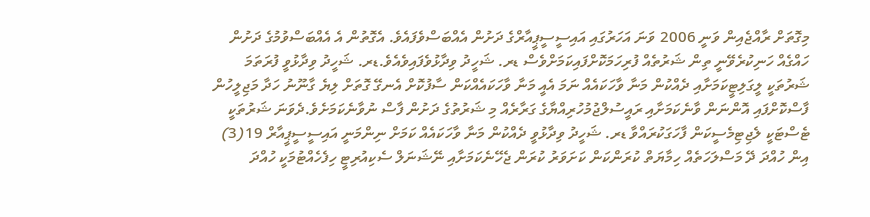މިގޮތަށް ރާއްޖެއިން ވަނީ 2006 ވަނަ އަހަރުގައި އައިސީސީޕީއާރްގެ ދަށުން އެއްބަސްވެފައެވެ. އެގޮތުން އެ އެއްބަސްވުމުގެ ދަށުން ހައްގެއް ހަނިކުރެވޭނީ ތިން ޝަރުތެއް ފުރިހަމަކޮށްފައިކަމަށްވެސް ޑރ. ޝަހީދު ވިދާޅުވެފައިވެއެވެ.ޑރ. ޝަހީދު ވިދާޅުވީ ފުރަތަމަ ޝަރުތަކީ ލީގަލިޓީކަމަށާއި ދެއްކުން މަނާ ވާހަކައެއް ނަމަ އެއީ މަނާ ވާހަކައެއްކަން ސާފުކޮށް އެނގޭ ގޮތަށް ލިޔެ ގާނޫނު ހަދާ މަޖިލީހުން ފާސްކޮށްފައި އޮންނަން ވާނެކަމަށާއި ރައީސުލްޖުމުހުރިއްޔާގެ ގަރާރެއް މި ޝަރުތުގެ ދަށުން ފާސް ނުވާނެކަމަށެވެ.ދެވަނަ ޝަރުތަކީ ޓެސްޓަކީ ލެޖިޓިމެސީކަން ފާހަގަކުރައްވާ ޑރ. ޝަހީދު ވިދާޅުވީ ދެއްކުން މަނާ ވާހަކައެއް ކަމަށް ނިންމަނީ އައިސީސީޕީއާރް 19(3) އިން ހުއްދަ ދޭ މަސްލަހަތެއް ހިމާޔަތް ކުރަންކަން ކަށަވަރު ކުރަން ޖެހޭނެކަމަށާއި ނޭޝަނަލް ސެކިއުރިޓީ ހިފެހެއްޓުމަކީ ހުއްދަ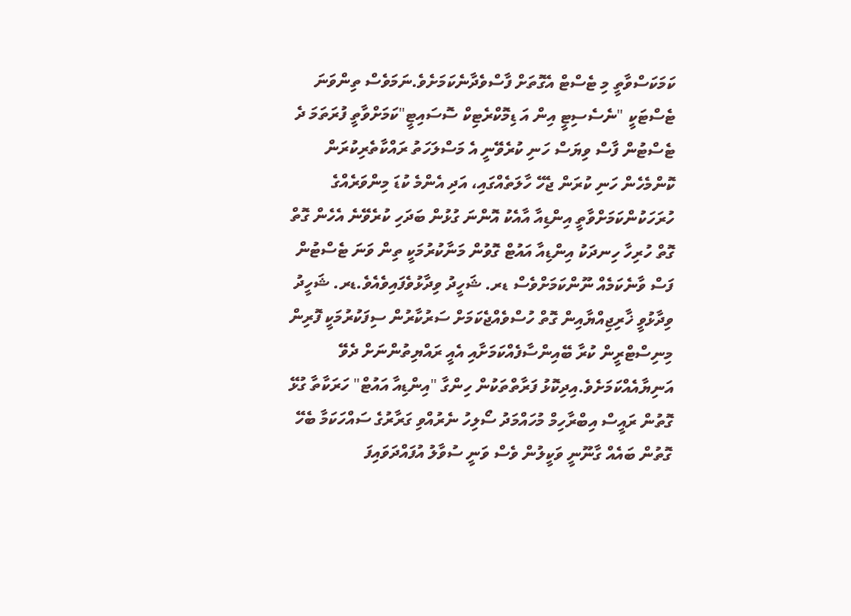ކަމަކަސްވާތީ މި ޓެސްޓް އެގޮތަށް ފާސްވެދާނެކަމަށެވެ.ނަމަވެސް ތިންވަނަ ޓެސްޓަކީ "ނެސެސިޓީ އިން އަ ޑިމޮކްރެޓިކް ސޮސައިޓީ"ކަމަށްވާތީ ފުރަތަމަ ދެ ޓެސްޓުން ފާސް ވިޔަސް ހަނި ކުރެވޭނީ އެ މަސްލަހަތު ރައްކާތެރިކުރަން ކޮންމެހެން ހަނި ކުރަން ޖެހޭ ހާލަތެއްގައި، އަދި އެންމެ ކުޑަ މިންވަރެއްގެ ހުރަހަކުންކަމަށްވާތީ އިންޑިއާ އާއެކު އޮންނަ ގުޅުން ބަދަހި ކުރެވޭނެ އެހެން ގޮތް ގޮތް ހުރިހާ ހިނދަކު އިންޑިއާ އައުޓް ގޮވުން މަނާކުރުމަކީ ތިން ވަނަ ޓެސްޓުން ފަސް ވާނެކަމެއް ނޫންކަމަށްވެސް ޑރ. ޝަހީދު ވިދާޅުވެފައިވެއެވެ.ޑރ. ޝަހީދު ވިދާޅުވީ ޚާރިޖިއްޔާއިން ގޮތް ހުސްވެއްޖެކަމަށް ސަރުކާރުން ސިފަކުރުމަކީ ފޮރިން މިނިސްޓްރީން ކުރާ ބޭއިންސާފެއްކަމަށާއި އެއީ ރައްޔިތުންނަށް ދެވޭ އަނިޔާއެއްކަމަށެވެ.އިދިކޮޅު ފަރާތްތަކުން ހިންގާ "އިންޑިއާ އައުޓް" ހަރަކާތާ ގުޅޭ ގޮތުން ރައީސް އިބްރާހިމް މުހައްމަދު ސޯލިހު ނެރުއްވި ގަރާރުގެ ސައްހަކަމާ ބެހޭ ގޮތުން ބައެއް ގާނޫނީ ވަކީލުން ވެސް ވަނީ ސުވާލު އުފައްދަވައިފަ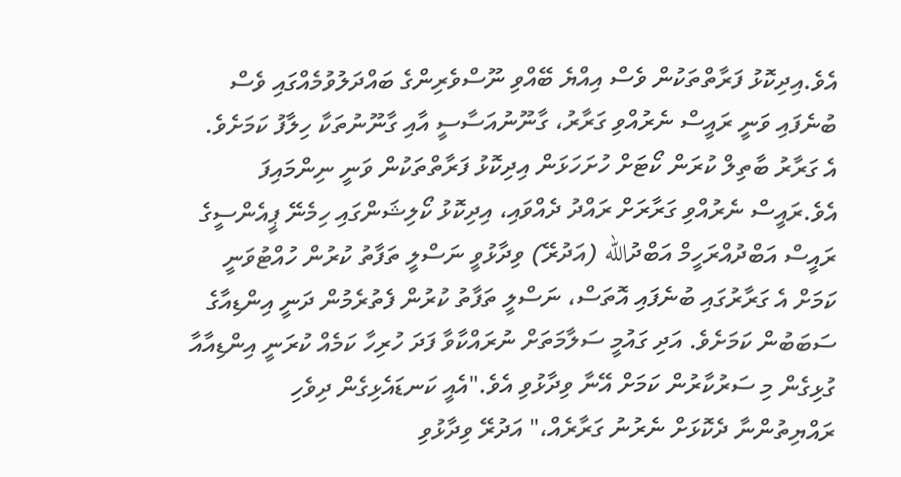އެވެ.އިދިކޮޅު ފަރާތްތަކުން ވެސް އިއްޔެ ބޭއްވި ނޫސްވެރިންގެ ބައްދަލުވުމެއްގައި ވެސް ބުނެފައި ވަނީ ރައީސް ނެރުއްވި ގަރާރު، ގާނޫނުއަސާސީ އާއި ގާނޫނުތަކާ ހިލާފު ކަމަށެވެ. އެ ގަރާރު ބާތިލް ކުރަން ކޯޓަށް ހުށަހަޅަން އިދިކޮޅު ފަރާތްތަކުން ވަނީ ނިންމައިފަ އެވެ.ރައީސް ނެރުއްވި ގަރާރަށް ރައްދު ދެއްވައި، އިދިކޮޅު ކޯލިޝަންގައި ހިމެނޭ ޕީއެންސީގެ ރައީސް އަބްދުއްރަހީމް އަބްދުالله (އަދުރޭ) ވިދާޅުވީ ނަސްލީ ތަފާތު ކުރުން ހުއްޓުވަނީ ކަމަށް އެ ގަރާރުގައި ބުނެފައި އޮތަސް، ނަސްލީ ތަފާތު ކުރުން ފެތުރެމުން ދަނީ އިންޑިއާގެ ސަބަބުން ކަމަށެވެ. އަދި ގައުމީ ސަލާމަތަށް ނުރައްކާވާ ފަދަ ހުރިހާ ކަމެއް ކުރަނީ އިންޑިއާއާ ގުޅިގެން މި ސަރުކާރުން ކަމަށް އޭނާ ވިދާޅުވި އެވެ."އެއީ ކަނޑައެޅިގެން ދިވެހި ރައްޔިތުންނާ ދެކޮޅަށް ނެރުނު ގަރާރެއް،" އަދުރޭ ވިދާޅުވި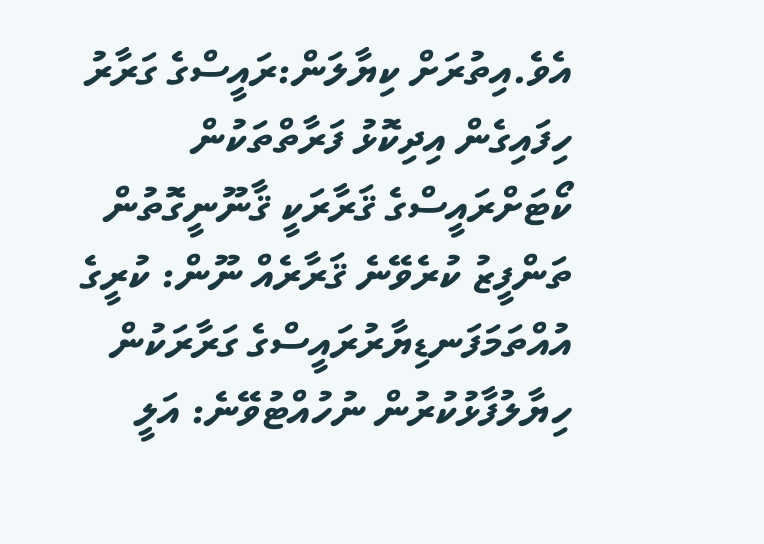އެވެ.އިތުރަށް ކިޔާލަން:ރައީސްގެ ގަރާރު ހިފައިގެން އިދިކޮޅު ފަރާތްތަކުން ކޯޓަށްރައީސްގެ ޤަރާރަކީ ޤާނޫނީގޮތުން ތަންފީޒު ކުރެވޭނެ ޤަރާރެއް ނޫން: ކުރީގެ އުއްތަމަފަނޑިޔާރުރައީސްގެ ގަރާރަކުން ހިޔާލުފާޅުކުރުން ނުހުއްޓުވޭނެ: އަލީ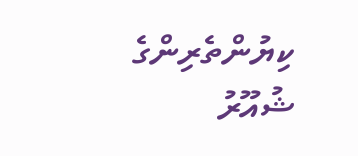ކިޔުންތެރިންގެ ޝުއޫރު